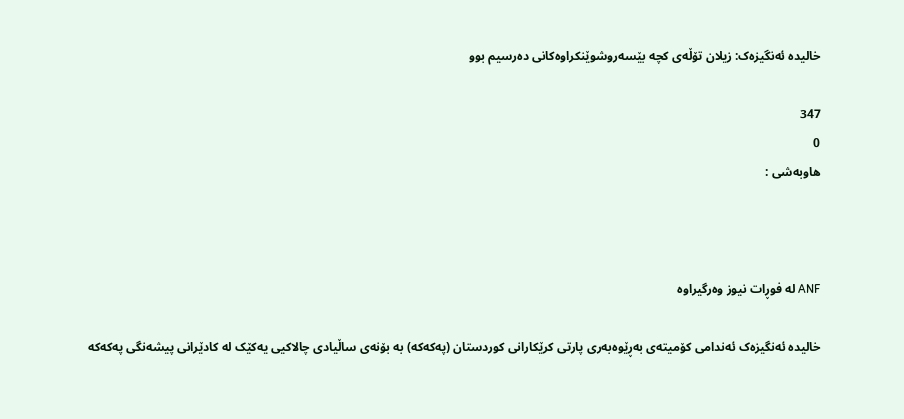خالیدە ئەنگیزەک: زیلان تۆڵەى کچە بێسەروشوێنکراوەکانی دەرسیم بوو

347
0
هاوبەشی :



ANF لە فوڕات نیوز وەرگیراوە

خالیدە ئەنگیزەک ئەندامی کۆمیتەى بەڕێوەبەری پارتی کرێکارانی کوردستان (پەکەکە) بە بۆنەى ساڵیادی چالاکیی یەکێک لە کادێرانی پیشەنگی پەکەکە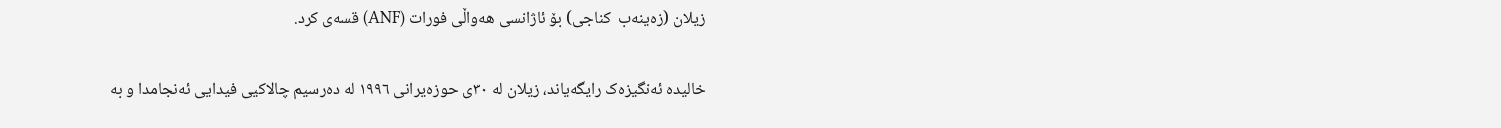زیلان (زەینەب  کناجی) بۆ ئاژانسی هەواڵی فورات (ANF) قسەى کرد.

خالیدە ئەنگیزەک رایگەیاند، زیلان لە ٣٠ی حوزەیرانی ١٩٩٦ لە دەرسیم چالاکیی فیدایی ئەنجامدا و بە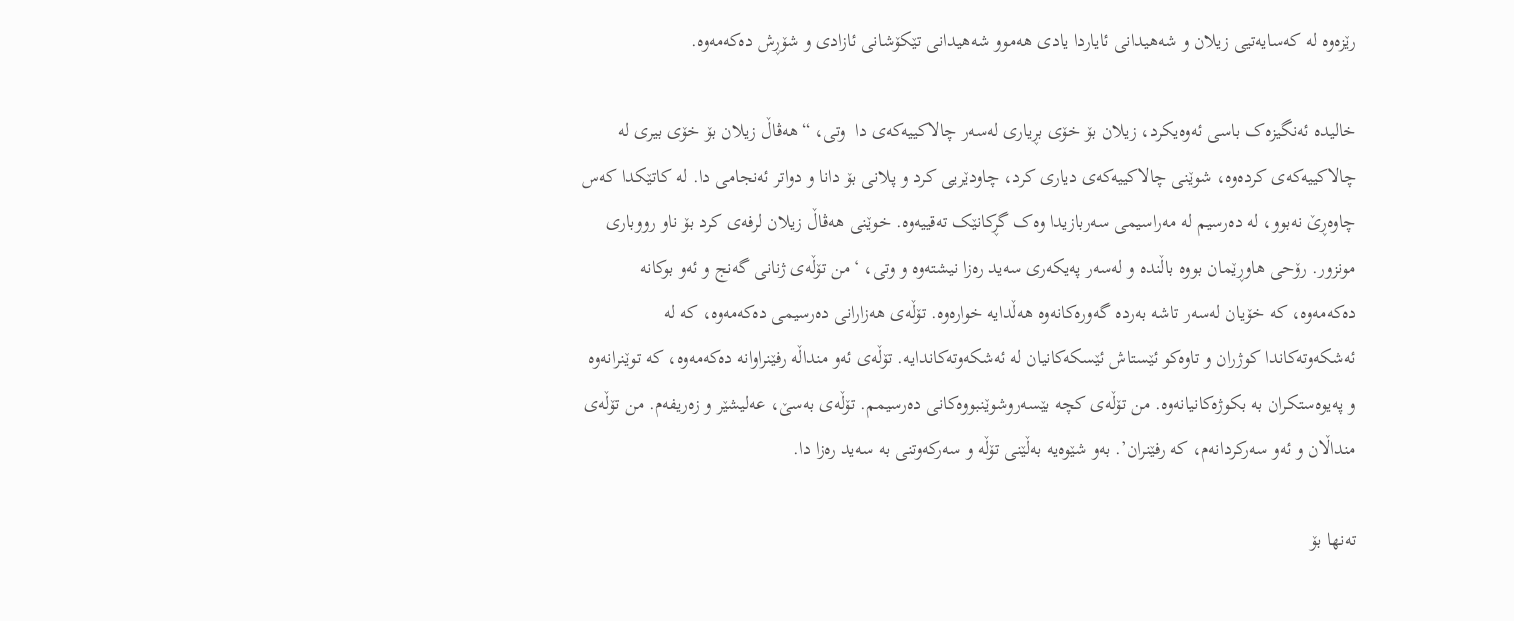رێزەوە لە کەسایەتیی زیلان و شەهیدانی ئایاردا یادی هەموو شەهیدانی تێکۆشانی ئازادی و شۆڕش دەکەمەوە.

خالیدە ئەنگیزەک باسی ئەوەیکرد، زیلان بۆ خۆی بڕیاری لەسەر چالاکییەکەى دا  وتی، “هەڤاڵ زیلان بۆ خۆی بیری لە چالاکییەکەى کردەوە، شوێنی چالاکییەکەى دیاری کرد، چاودێریی کرد و پلانی بۆ دانا و دواتر ئەنجامی دا. لە کاتێکدا کەس چاوەڕێ نەبوو، لە دەرسیم لە مەراسیمی سەربازیدا وەک گڕکانێک تەقییەوە. خوێنی هەڤاڵ زیلان لرفەى کرد بۆ ناو رووباری مونزور. رۆحی هاوڕێمان بووە باڵندە و لەسەر پەیکەری سەید رەزا نیشتەوە و وتی، ‘من تۆڵەى ژنانی گەنج و ئەو بوکانە دەکەمەوە، کە خۆیان لەسەر تاشە بەردە گەورەکانەوە هەڵدایە خوارەوە. تۆڵەى هەزارانی دەرسیمی دەکەمەوە، کە لە ئەشکەوتەکاندا کوژران و تاوەکو ئێستاش ئێسکەکانیان لە ئەشکەوتەکاندایە. تۆڵەى ئەو منداڵە رفێنراوانە دەکەمەوە، کە توێنرانەوە و پەیوەستکران بە بکوژەکانیانەوە. من تۆڵەى کچە بێسەروشوێنبووەکانی دەرسیمم. تۆڵەى بەسێ، عەلیشێر و زەریفەم. من تۆڵەى منداڵان و ئەو سەرکردانەم، کە رفێنران’. بەو شێوەیە بەڵێنی تۆڵە و سەرکەوتنی بە سەید رەزا دا.

تەنها بۆ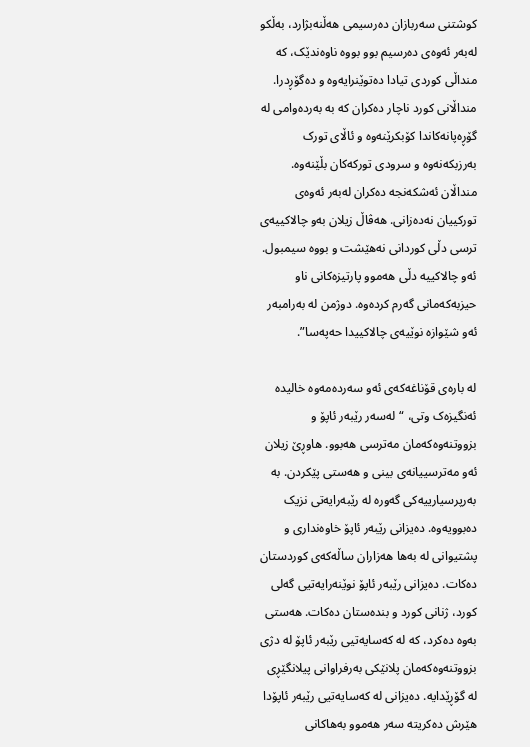کوشتنی سەربازان دەرسیمی هەڵنەبژارد، بەڵکو لەبەر ئەوەى دەرسیم بوو بووە ناوەندێک، کە منداڵی کوردی تیادا دەتوێنرایەوە و دەگۆڕدرا. منداڵانی کورد ناچار دەکران کە بە بەردەوامی لە گۆڕەپانەکاندا کۆبکرێنەوە و ئاڵای تورک بەرزبکەنەوە و سرودی تورکەکان بڵێنەوە. منداڵان ئەشکەنجە دەکران لەبەر ئەوەى تورکییان نەدەزانی. هەڤاڵ زیلان بەو چالاکییەی ترسی دڵی کوردانی نەهێشت و بووە سیمبول. ئەو چالاکییە دڵی هەموو پارتیزەکانی ناو حیزبەکەمانی گەرم کردەوە. دوژمن لە بەرامبەر ئەو شێوازە نوێیەی چالاکییدا حەپەسا”.

لە بارەی قۆناغەکەى ئەو سەردەمەوە خالیدە ئەنگیزەک وتی، “لەسەر رێبەر ئاپۆ و بزووتنەوەکەمان مەترسی هەبوو. هاوڕێ زیلان ئەو مەترسییانەى بینی و هەستی پێکردن. بە بەرپرسیارییەکی گەورە لە رێبەرایەتی نزیک دەبوویەوە. دەیزانی رێبەر ئاپۆ خاوەنداری و پشتیوانی لە بەها هەزاران ساڵەکەى کوردستان دەکات. دەیزانی رێبەر ئاپۆ نوێنەرایەتیی گەلی کورد، ژنانی کورد و بندەستان دەکات. هەستی بەوە دەکرد، کە لە کەسایەتیی رێبەر ئاپۆ لە دژی بزووتنەوەکەمان پلانێکی بەرفراوانی پیلانگێڕی لە گۆڕێدایە. دەیزانی لە کەسایەتیی رێبەر ئاپۆدا هێرش دەکریتە سەر هەموو بەهاکانی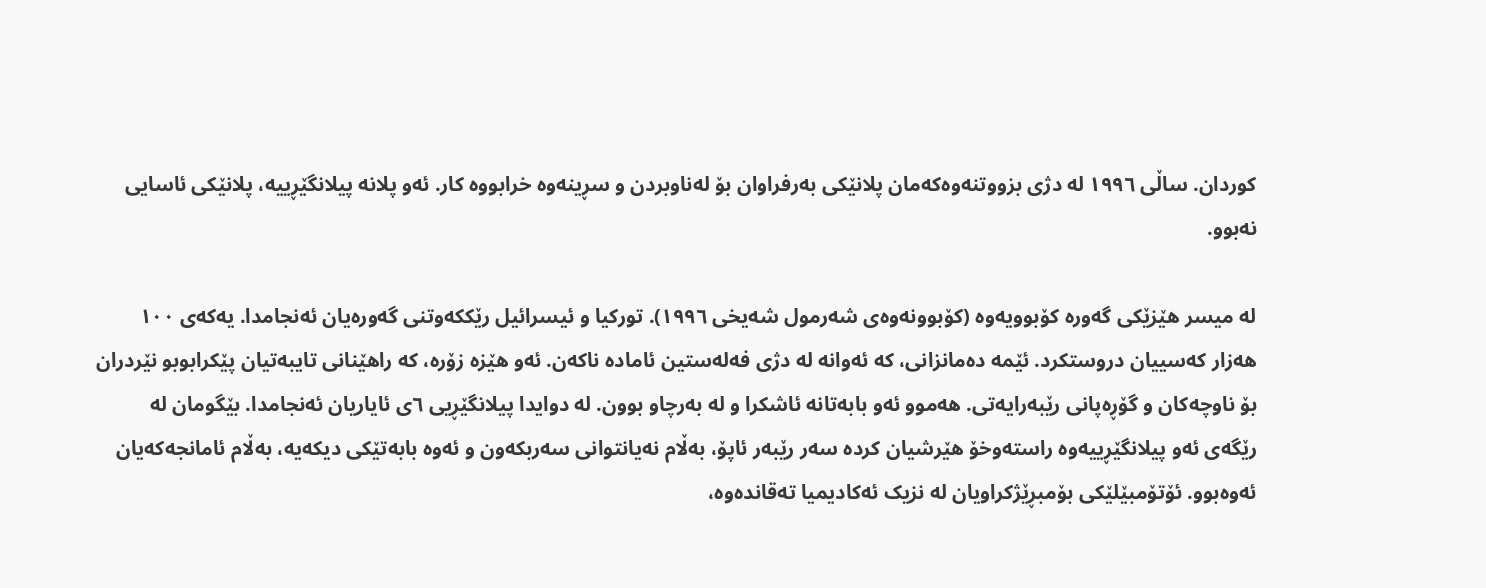کوردان. ساڵی ١٩٩٦ لە دژی بزووتنەوەکەمان پلانێکی بەرفراوان بۆ لەناوبردن و سڕینەوە خرابووە کار. ئەو پلانە پیلانگێڕییە، پلانێکی ئاسایی نەبوو.

لە میسر هێزێکی گەورە کۆبوویەوە (کۆبوونەوەى شەرمول شەیخی ١٩٩٦). تورکیا و ئیسرائیل رێککەوتنی گەورەیان ئەنجامدا. یەکەى ١٠٠ هەزار کەسییان دروستکرد. ئێمە دەمانزانی، کە ئەوانە لە دژی فەلەستین ئامادە ناکەن. ئەو هێزە زۆرە، کە راهێنانی تایبەتیان پێکرابوبو نێردران بۆ ناوچەکان و گۆڕەپانی رێبەرایەتی. هەموو ئەو بابەتانە ئاشکرا و لە بەرچاو بوون. لە دوایدا پیلانگێڕیی ٦ی ئایاریان ئەنجامدا. بێگومان لە رێگەى ئەو پیلانگێڕییەوە راستەوخۆ هێرشیان کردە سەر رێبەر ئاپۆ، بەڵام نەیانتوانی سەربکەون و ئەوە بابەتێکی دیکەیە، بەڵام ئامانجەکەیان ئەوەبوو. ئۆتۆمبێلێکی بۆمبڕێژکراویان لە نزیک ئەکادیمیا تەقاندەوە،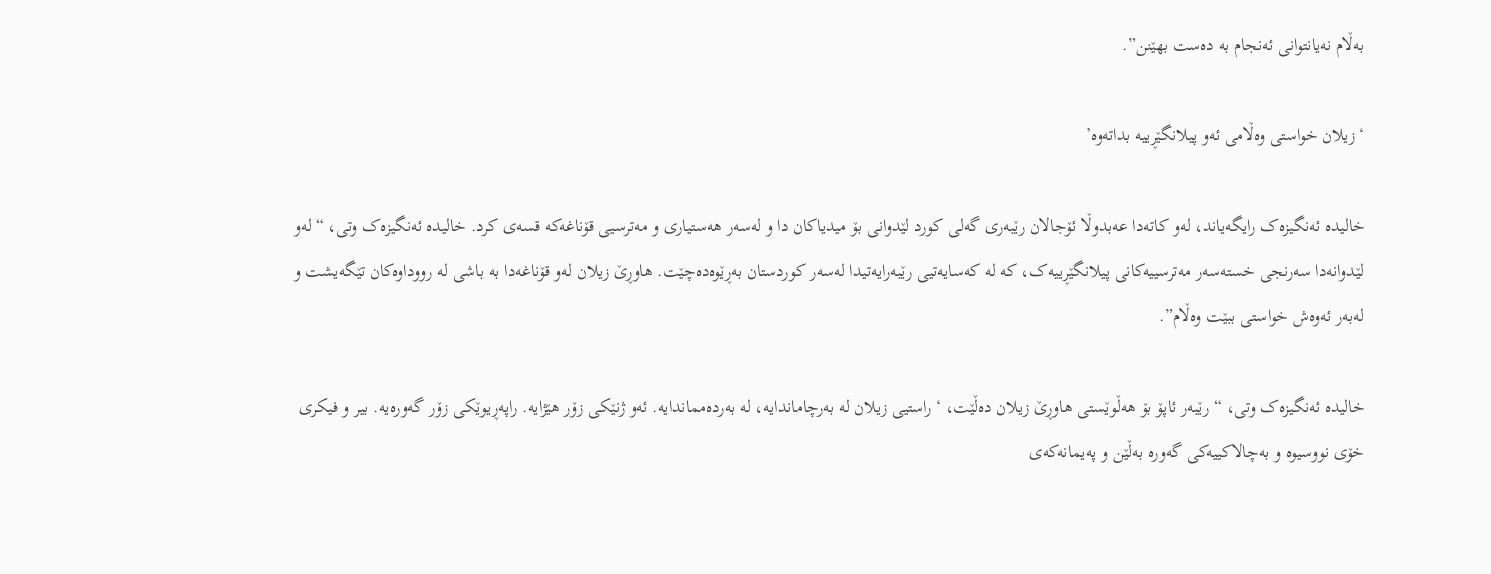بەڵام نەیانتوانی ئەنجام بە دەست بهێنن”.

‘زیلان خواستی وەڵامی ئەو پیلانگێڕییە بداتەوە’

خالیدە ئەنگیزەک رایگەیاند، لەو کاتەدا عەبدوڵا ئۆجالان رێبەری گەلی کورد لێدوانی بۆ میدیاکان دا و لەسەر هەستیاری و مەترسیی قۆناغەکە قسەى کرد. خالیدە ئەنگیزەک وتی، “لەو لێدوانەدا سەرنجی خستەسەر مەترسییەکانی پیلانگێڕییەک، کە لە کەسایەتیی رێبەرایەتیدا لەسەر کوردستان بەڕێوەدەچێت. هاوڕێ زیلان لەو قۆناغەدا بە باشی لە رووداوەکان تێگەیشت و لەبەر ئەوەش خواستی ببێت وەڵام”.

خالیدە ئەنگیزەک وتی، “رێبەر ئاپۆ بۆ هەڵوێستی هاوڕێ زیلان دەڵێت، ‘راستیی زیلان لە بەرچاماندایە، لە بەردەمماندایە. ئەو ژنێکی زۆر هێژایە. راپەڕیوێکی زۆر گەورەیە. بیر و فیکری خۆی نووسیوە و بەچالاکییەکی گەورە بەڵێن و پەیمانەکەى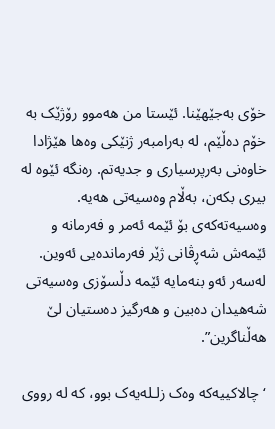خۆی بەجێهێنا. ئێستا من هەموو رۆژێک بە خۆم دەڵێم، لە بەرامبەر ژنێکی وەها هێژادا خاوەنی بەرپرسیاری و جدیەتم. رەنگە ئێوە لە بیری بکەن، بەڵام وەسیەتی هەیە. وەسیەتەکەى بۆ ئێمە ئەمر و فەرمانە و ئێمەش شەڕڤانی ژێر فەرماندەیی ئەوین. لەسەر ئەو بنەمایە ئێمە دڵسۆزی وەسیەتی شەهیدان دەبین و هەرگیز دەستیان لێ هەڵناگرین”.

‘چالاکییەکە وەک زلـلەیەک بوو، کە لە رووی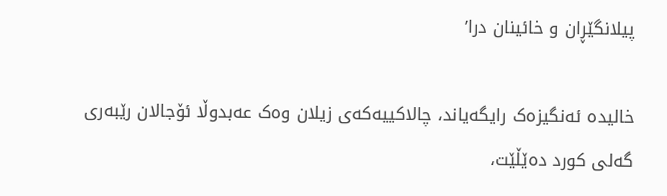پیلانگێڕان و خائینان درا’

خالیدە ئەنگیزەک رایگەیاند، چالاکییەکەى زیلان وەک عەبدوڵا ئۆجالان رێبەری گەلی کورد دەێڵێت،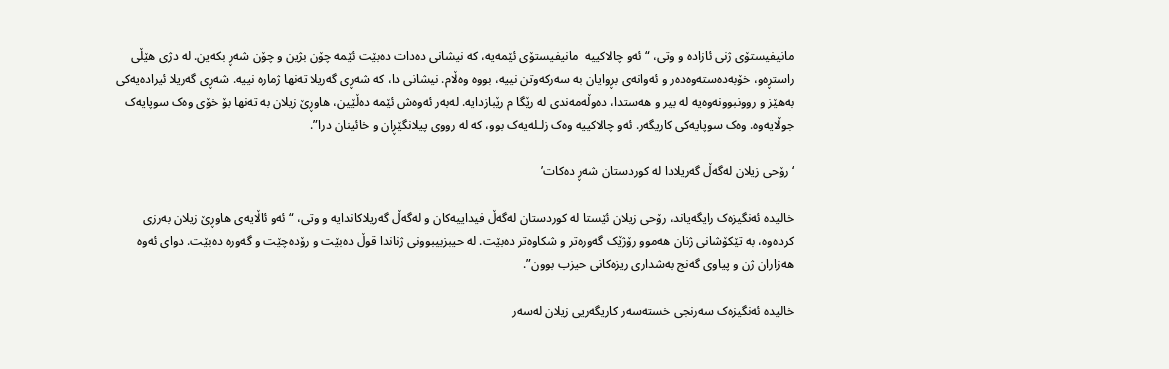مانیفیستۆی ژنی ئازادە و وتی، “ئەو چالاکییە  مانیفیستۆی ئێمەیە، کە نیشانی دەدات دەبێت ئێمە چۆن بژین و چۆن شەڕ بکەین. لە دژی هێڵی راستڕەو، خۆبەدەستەوەدەر و ئەوانەی بڕوایان بە سەرکەوتن نییە، بووە وەڵام. نیشانی دا، کە شەڕی گەریلا تەنها ژمارە نییە. شەڕی گەریلا ئیرادەیەکی بەهێز و روونبوونەوەیە لە بیر و هەستدا، دەوڵەمەندی لە رێگا م رێبازدایە. لەبەر ئەوەش ئێمە دەڵێین، هاوڕێ زیلان بە تەنها بۆ خۆی وەک سوپایەک جوڵایەوە. وەک سوپایەکی کاریگەر. ئەو چالاکییە وەک زلـلەیەک بوو، کە لە رووی پیلانگێڕان و خائینان درا”.

‘رۆحی زیلان لەگەڵ گەریلادا لە کوردستان شەڕ دەکات’

خالیدە ئەنگیزەک رایگەیاند، رۆحی زیلان ئێستا لە کوردستان لەگەڵ فیداییەکان و لەگەڵ گەریلاکاندایە و وتی، “ئەو ئاڵایەی هاوڕێ زیلان بەرزی کردەوە، بە تێکۆشانی ژنان هەموو رۆژێک گەورەتر و شکاوەتر دەبێت. لە حیبزبیبوونی ژناندا قوڵ دەبێت و رۆدەچێت و گەورە دەبێت. دوای ئەوە هەزاران ژن و پیاوی گەنج بەشداری ریزەکانی حیزب بوون”.

خالیدە ئەنگیزەک سەرنجی خستەسەر کاریگەریی زیلان لەسەر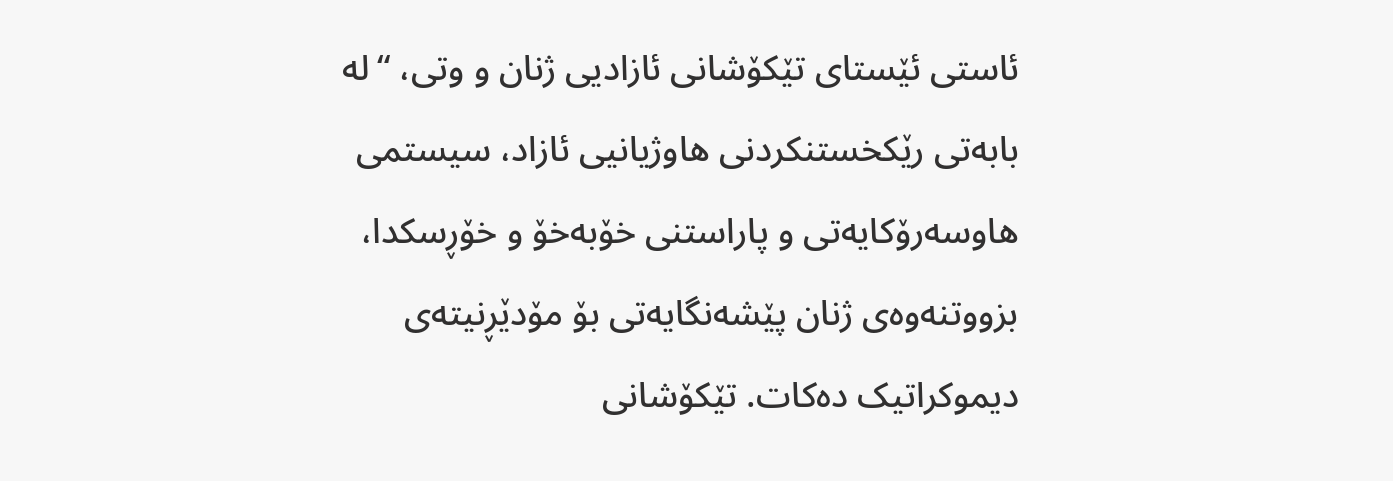ئاستی ئێستای تێکۆشانی ئازادیی ژنان و وتی، “لە بابەتی رێکخستنکردنی هاوژیانیی ئازاد، سیستمی هاوسەرۆکایەتی و پاراستنی خۆبەخۆ و خۆڕسکدا، بزووتنەوەی ژنان پێشەنگایەتی بۆ مۆدێڕنیتەى دیموکراتیک دەکات. تێکۆشانی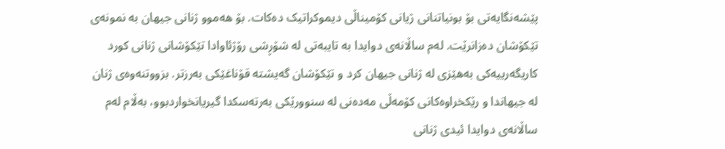پێشەنگایەتی بۆ بونیاتنانی ژیانی کۆمیناڵی دیموکراتیک دەکات. بۆ هەموو ژنانی جیهان بە نمونەى تێکۆشان دەزانرێت. لەم ساڵانەى دوایدا بە تایبەتی لە شۆڕشی رۆژئاوادا تێکۆشانی ژنانی کورد کاریگەرییەکی بەهێزی لە ژنانی جیهان کرد و تێکۆشان گەیشتە قۆناغێکی بەرزتر. بزووتنەوەى ژنان لە جیهاندا و رێکخراوەکانی کۆمەڵی مەدەنی لە سنوورێکی بەرتەسکدا گیریانخواردبوو، بەڵام لەم ساڵانەى دوایدا ئیدی ژنانی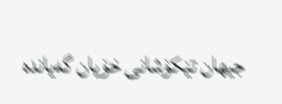جیهان تێکۆشانی خۆیان گەیاندە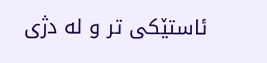ئاستێکی تر و لە دژی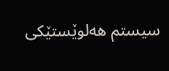سیستم هەلوێستێکی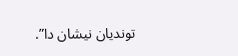توندیان نیشان دا”.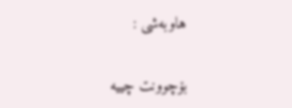هاوبەشی :

بۆچوونت چییە